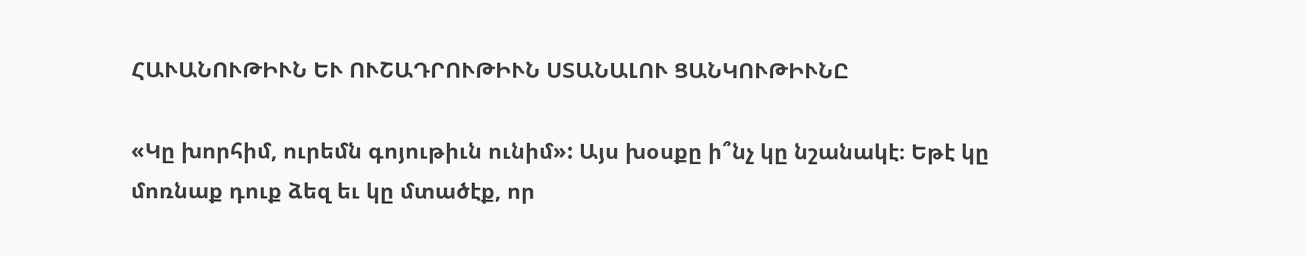ՀԱՒԱՆՈՒԹԻՒՆ ԵՒ ՈՒՇԱԴՐՈՒԹԻՒՆ ՍՏԱՆԱԼՈՒ ՑԱՆԿՈՒԹԻՒՆԸ

«Կը խորհիմ, ուրեմն գոյութիւն ունիմ»: Այս խօսքը ի՞նչ կը նշանակէ։ Եթէ կը մոռնաք դուք ձեզ եւ կը մտածէք, որ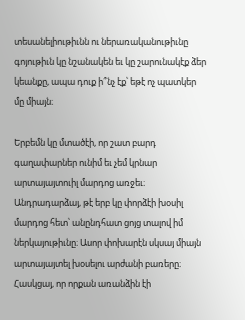տեսանելիութիւնն ու ներառականութիւնը գոյութիւն կը նշանակեն եւ կը շարունակէք ձեր կեանքը, ապա դուք ի՞նչ էք՝ եթէ ոչ պատկեր մը միայն։

Երբեմն կը մտածէի, որ շատ բարդ գաղափարներ ունիմ եւ չեմ կրնար արտայայտուիլ մարդոց առջեւ։ Անդրադարձայ, թէ երբ կը փորձէի խօսիլ մարդոց հետ՝ անընդհատ ցոյց տալով իմ ներկայութիւնը։ Ասոր փոխարէն սկսայ միայն արտայայտել խօսելու արժանի բառերը։ Հասկցայ, որ որքան առանձին էի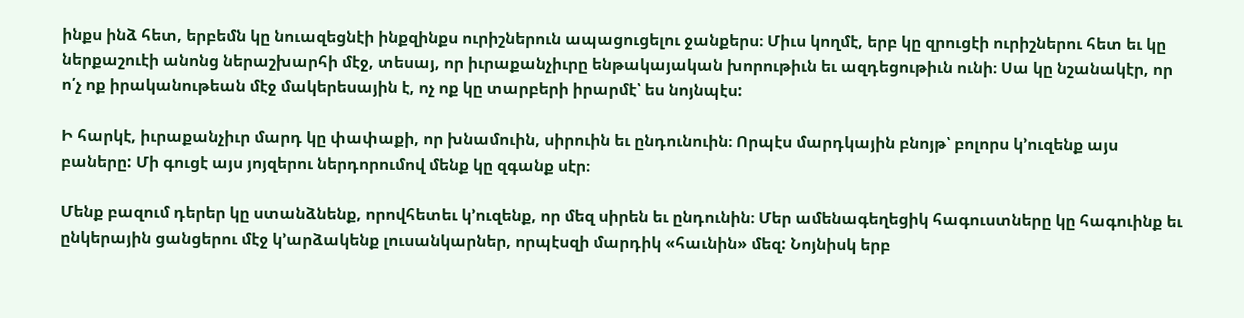ինքս ինձ հետ, երբեմն կը նուազեցնէի ինքզինքս ուրիշներուն ապացուցելու ջանքերս։ Միւս կողմէ, երբ կը զրուցէի ուրիշներու հետ եւ կը ներքաշուէի անոնց ներաշխարհի մէջ, տեսայ, որ իւրաքանչիւրը ենթակայական խորութիւն եւ ազդեցութիւն ունի։ Սա կը նշանակէր, որ ո՛չ ոք իրականութեան մէջ մակերեսային է, ոչ ոք կը տարբերի իրարմէ՝ ես նոյնպէս:

Ի հարկէ, իւրաքանչիւր մարդ կը փափաքի, որ խնամուին, սիրուին եւ ընդունուին։ Որպէս մարդկային բնոյթ՝ բոլորս կ՚ուզենք այս բաները: Մի գուցէ այս յոյզերու ներդորումով մենք կը զգանք սէր։

Մենք բազում դերեր կը ստանձնենք, որովհետեւ կ՚ուզենք, որ մեզ սիրեն եւ ընդունին։ Մեր ամենագեղեցիկ հագուստները կը հագուինք եւ ընկերային ցանցերու մէջ կ՚արձակենք լուսանկարներ, որպէսզի մարդիկ «հաւնին» մեզ: Նոյնիսկ երբ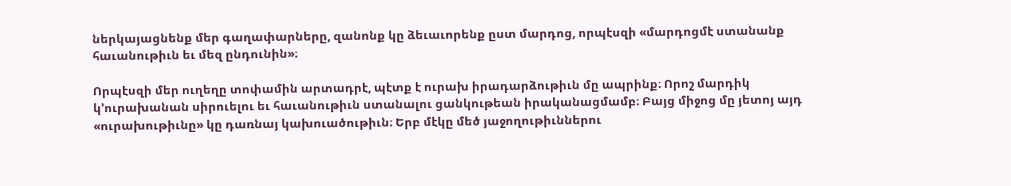ներկայացնենք մեր գաղափարները, զանոնք կը ձեւաւորենք ըստ մարդոց, որպէսզի «մարդոցմէ ստանանք հաւանութիւն եւ մեզ ընդունին»։

Որպէսզի մեր ուղեղը տոփամին արտադրէ, պէտք է ուրախ իրադարձութիւն մը ապրինք։ Որոշ մարդիկ կ՚ուրախանան սիրուելու եւ հաւանութիւն ստանալու ցանկութեան իրականացմամբ։ Բայց միջոց մը յետոյ այդ «ուրախութիւնը» կը դառնայ կախուածութիւն։ Երբ մէկը մեծ յաջողութիւններու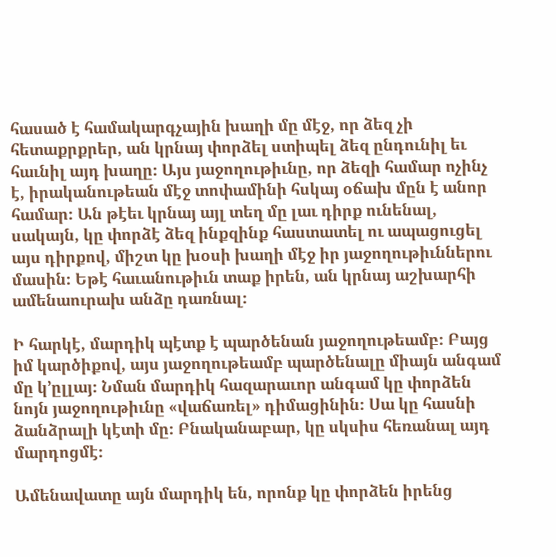հասած է համակարգչային խաղի մը մէջ, որ ձեզ չի հետաքրքրեր, ան կրնայ փորձել ստիպել ձեզ ընդունիլ եւ հաւնիլ այդ խաղը։ Այս յաջողութիւնը, որ ձեզի համար ոչինչ է, իրականութեան մէջ տոփամինի հսկայ օճախ մըն է անոր համար։ Ան թէեւ կրնայ այլ տեղ մը լաւ դիրք ունենալ, սակայն, կը փորձէ ձեզ ինքզինք հաստատել ու ապացուցել այս դիրքով, միշտ կը խօսի խաղի մէջ իր յաջողութիւններու մասին։ Եթէ հաւանութիւն տաք իրեն, ան կրնայ աշխարհի ամենաուրախ անձը դառնալ։

Ի հարկէ, մարդիկ պէտք է պարծենան յաջողութեամբ։ Բայց իմ կարծիքով, այս յաջողութեամբ պարծենալը միայն անգամ մը կ՚ըլլայ։ Նման մարդիկ հազարաւոր անգամ կը փորձեն նոյն յաջողութիւնը «վաճառել» դիմացինին։ Սա կը հասնի ձանձրալի կէտի մը։ Բնականաբար, կը սկսիս հեռանալ այդ մարդոցմէ։

Ամենավատը այն մարդիկ են, որոնք կը փորձեն իրենց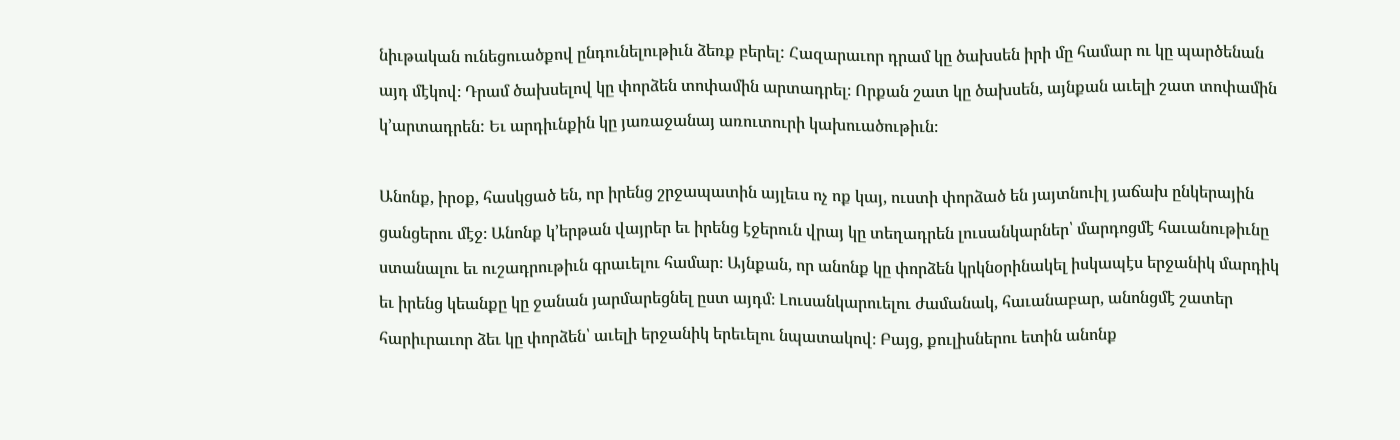նիւթական ունեցուածքով ընդունելութիւն ձեռք բերել: Հազարաւոր դրամ կը ծախսեն իրի մը համար ու կը պարծենան այդ մէկով։ Դրամ ծախսելով կը փորձեն տոփամին արտադրել։ Որքան շատ կը ծախսեն, այնքան աւելի շատ տոփամին կ՚արտադրեն: Եւ արդիւնքին կը յառաջանայ առուտուրի կախուածութիւն։

Անոնք, իրօք, հասկցած են, որ իրենց շրջապատին այլեւս ոչ ոք կայ, ուստի փորձած են յայտնուիլ յաճախ ընկերային ցանցերու մէջ։ Անոնք կ՚երթան վայրեր եւ իրենց էջերուն վրայ կը տեղադրեն լուսանկարներ՝ մարդոցմէ հաւանութիւնը ստանալու եւ ուշադրութիւն գրաւելու համար։ Այնքան, որ անոնք կը փորձեն կրկնօրինակել իսկապէս երջանիկ մարդիկ եւ իրենց կեանքը կը ջանան յարմարեցնել ըստ այդմ։ Լուսանկարուելու ժամանակ, հաւանաբար, անոնցմէ շատեր հարիւրաւոր ձեւ կը փորձեն՝ աւելի երջանիկ երեւելու նպատակով։ Բայց, քուլիսներու ետին անոնք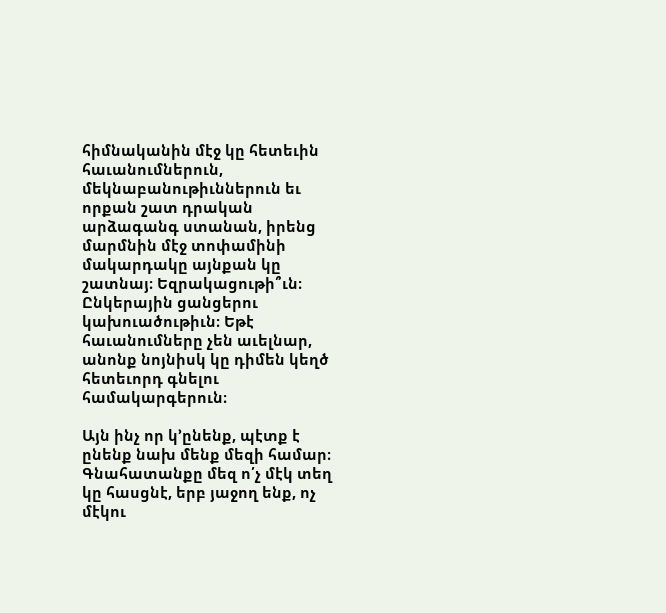հիմնականին մէջ կը հետեւին հաւանումներուն, մեկնաբանութիւններուն եւ որքան շատ դրական արձագանգ ստանան, իրենց մարմնին մէջ տոփամինի մակարդակը այնքան կը շատնայ։ Եզրակացութի՞ւն։ Ընկերային ցանցերու կախուածութիւն։ Եթէ հաւանումները չեն աւելնար, անոնք նոյնիսկ կը դիմեն կեղծ հետեւորդ գնելու համակարգերուն։

Այն ինչ որ կ՚ընենք, պէտք է ընենք նախ մենք մեզի համար։ Գնահատանքը մեզ ո՛չ մէկ տեղ կը հասցնէ, երբ յաջող ենք, ոչ մէկու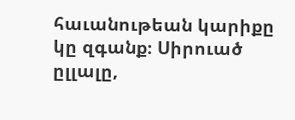հաւանութեան կարիքը կը զգանք։ Սիրուած ըլլալը,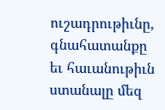ուշադրութիւնը, գնահատանքը եւ հաւանութիւն ստանալը մեզ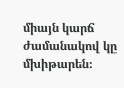միայն կարճ ժամանակով կը մխիթարեն։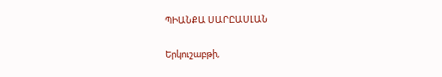ՊԻԱՆՔԱ ՍԱՐԸԱՍԼԱՆ

Երկուշաբթի,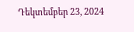Դեկտեմբեր 23, 2024